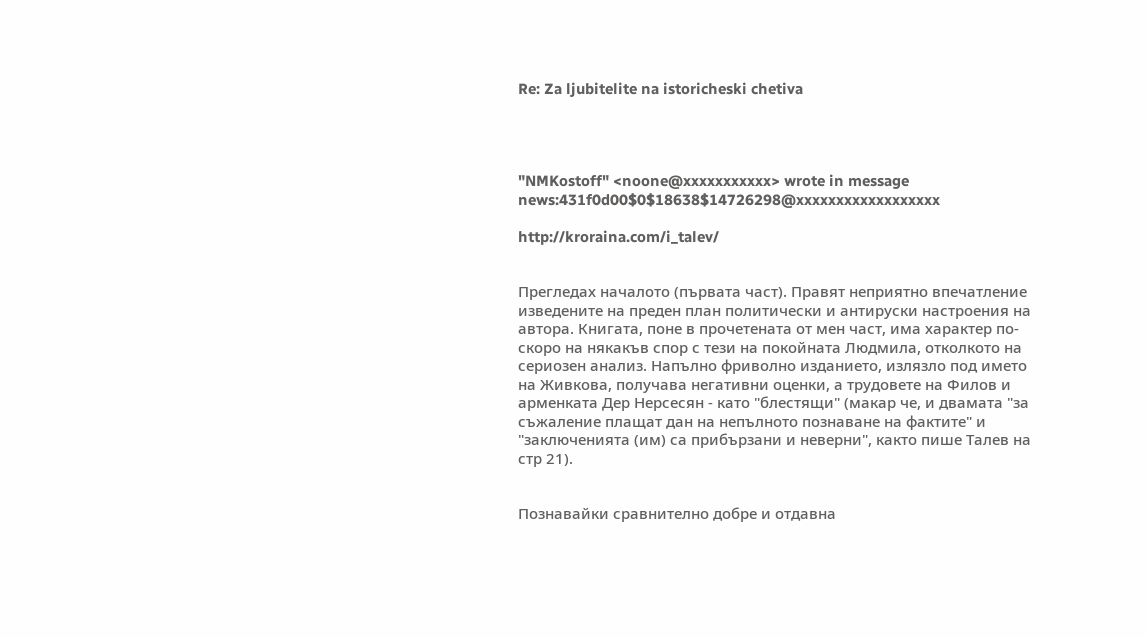Re: Za ljubitelite na istoricheski chetiva




"NMKostoff" <noone@xxxxxxxxxxx> wrote in message news:431f0d00$0$18638$14726298@xxxxxxxxxxxxxxxxxx

http://kroraina.com/i_talev/


Прегледах началото (първата част). Правят неприятно впечатление изведените на преден план политически и антируски настроения на автора. Книгата, поне в прочетената от мен част, има характер по-скоро на някакъв спор с тези на покойната Людмила, отколкото на сериозен анализ. Напълно фриволно изданието, излязло под името на Живкова, получава негативни оценки, а трудовете на Филов и арменката Дер Нерсесян - като "блестящи" (макар че, и двамата "за съжаление плащат дан на непълното познаване на фактите" и "заключенията (им) са прибързани и неверни", както пише Талев на стр 21).


Познавайки сравнително добре и отдавна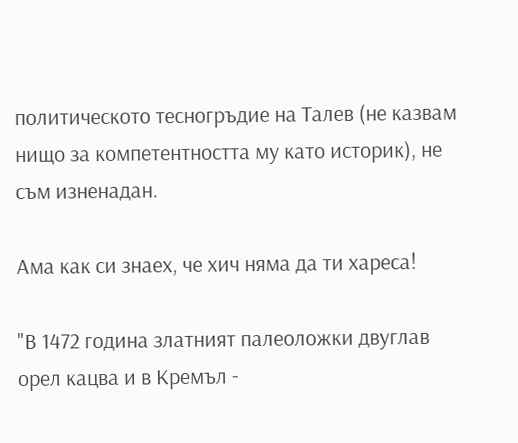политическото тесногръдие на Талев (не казвам нищо за компетентността му като историк), не съм изненадан.

Ама как си знаех, че хич няма да ти хареса!

"В 1472 година златният палеоложки двуглав орел кацва и в Кремъл -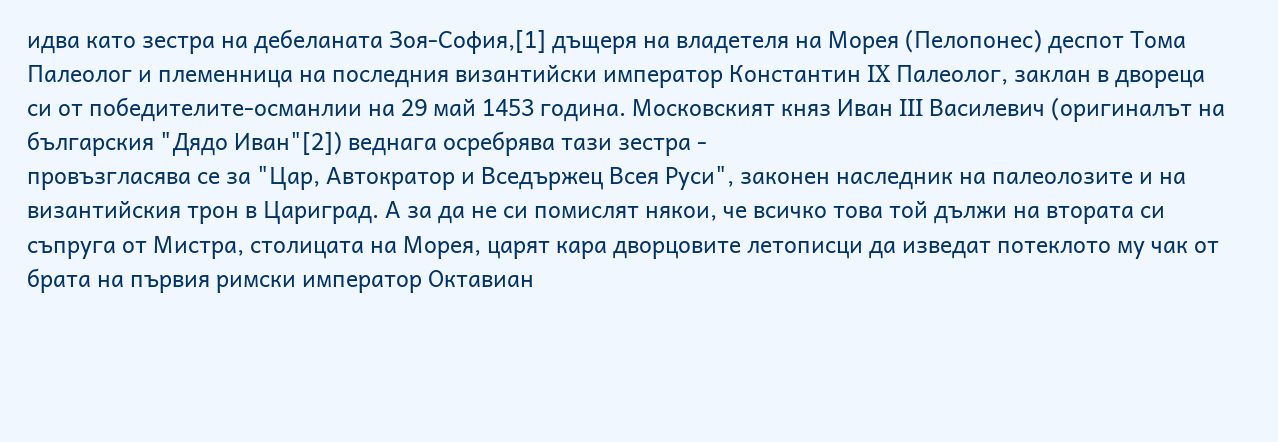идва като зестра на дебеланата Зоя-София,[1] дъщеря на владетеля на Морея (Пелопонес) деспот Тома Палеолог и племенница на последния византийски император Константин IX Палеолог, заклан в двореца си от победителите-османлии на 29 май 1453 година. Московският княз Иван III Василевич (оригиналът на българския "Дядо Иван"[2]) веднага осребрява тази зестра -
провъзгласява се за "Цар, Автократор и Вседържец Всея Руси", законен наследник на палеолозите и на византийския трон в Цариград. А за да не си помислят някои, че всичко това той дължи на втората си съпруга от Мистра, столицата на Морея, царят кара дворцовите летописци да изведат потеклото му чак от брата на първия римски император Октавиан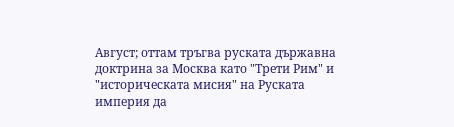Август; оттам тръгва руската държавна доктрина за Москва като "Трети Рим" и "историческата мисия" на Руската империя да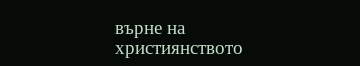върне на християнството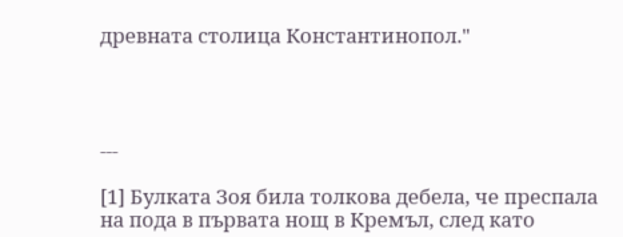древната столица Константинопол."




---

[1] Булката Зоя била толкова дебела, че преспала на пода в първата нощ в Кремъл, след като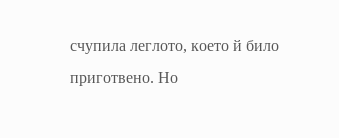счупила леглото, което й било приготвено. Но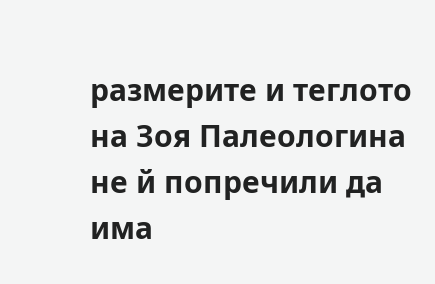размерите и теглото на Зоя Палеологина не й попречили да има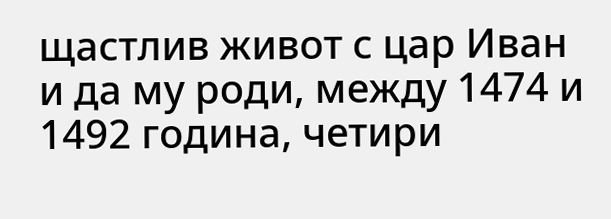щастлив живот с цар Иван и да му роди, между 1474 и 1492 година, четири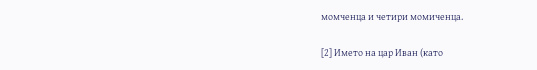момченца и четири момиченца.

[2] Името на цар Иван (като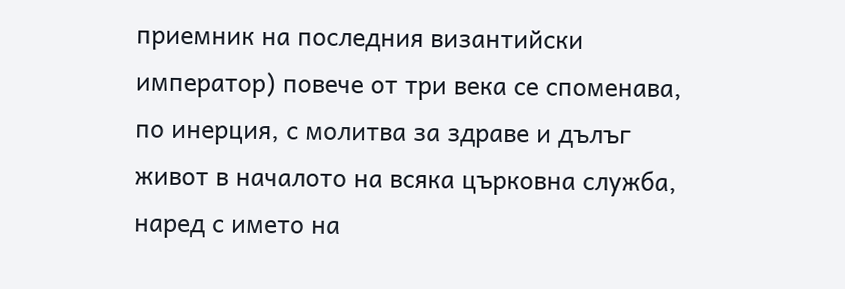приемник на последния византийски император) повече от три века се споменава, по инерция, с молитва за здраве и дълъг живот в началото на всяка църковна служба, наред с името на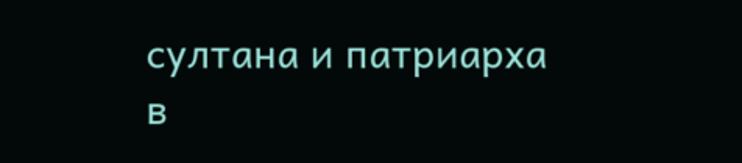султана и патриарха в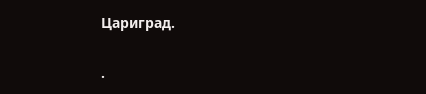Цариград.

.